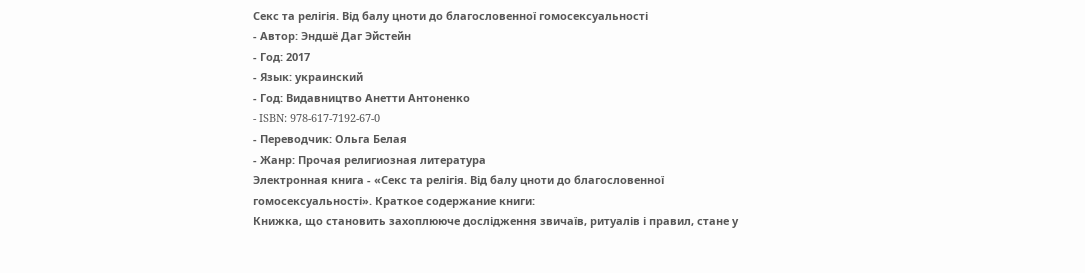Секс та релігія. Від балу цноти до благословенної гомосексуальності
- Автор: Эндшё Даг Эйстейн
- Год: 2017
- Язык: украинский
- Год: Видавництво Анетти Антоненко
- ISBN: 978-617-7192-67-0
- Переводчик: Ольга Белая
- Жанр: Прочая религиозная литература
Электронная книга - «Секс та релігія. Від балу цноти до благословенної гомосексуальності». Краткое содержание книги:
Книжка, що становить захоплююче дослідження звичаїв, ритуалів і правил, стане у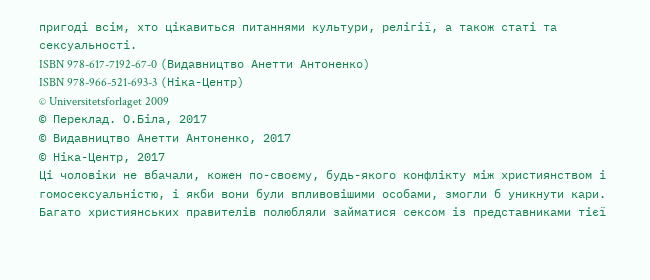пригоді всім, хто цікавиться питаннями культури, релігії, а також статі та сексуальності.
ISBN 978-617-7192-67-0 (Видавництво Анетти Антоненко)
ISBN 978-966-521-693-3 (Ніка-Центр)
© Universitetsforlaget 2009
© Переклад. О.Біла, 2017
© Видавництво Анетти Антоненко, 2017
© Ніка-Центр, 2017
Ці чоловіки не вбачали, кожен по-своєму, будь-якого конфлікту між християнством і гомосексуальністю, і якби вони були впливовішими особами, змогли б уникнути кари. Багато християнських правителів полюбляли займатися сексом із представниками тієї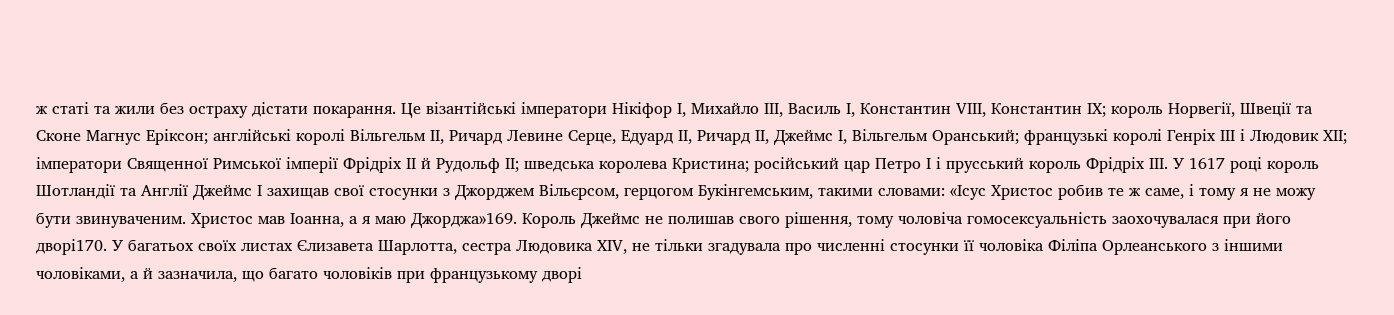ж статі та жили без остраху дістати покарання. Це візантійські імператори Нікіфор І, Михайло ІІІ, Василь І, Константин VIII, Константин ІХ; король Норвегії, Швеції та Сконе Магнус Еріксон; англійські королі Вільгельм ІІ, Ричард Левине Серце, Едуард ІІ, Ричард ІІ, Джеймс І, Вільгельм Оранський; французькі королі Генріх ІІІ і Людовик ХІІ; імператори Священної Римської імперії Фрідріх ІІ й Рудольф ІІ; шведська королева Кристина; російський цар Петро І і прусський король Фрідріх ІІІ. У 1617 році король Шотландії та Англії Джеймс I захищав свої стосунки з Джорджем Вільєрсом, герцогом Букінгемським, такими словами: «Ісус Христос робив те ж саме, і тому я не можу бути звинуваченим. Христос мав Іоанна, а я маю Джорджа»169. Король Джеймс не полишав свого рішення, тому чоловіча гомосексуальність заохочувалася при його дворі170. У багатьох своїх листах Єлизавета Шарлотта, сестра Людовика XIV, не тільки згадувала про численні стосунки її чоловіка Філіпа Орлеанського з іншими чоловіками, а й зазначила, що багато чоловіків при французькому дворі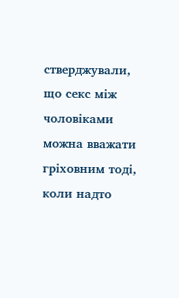стверджували, що секс між чоловіками можна вважати гріховним тоді, коли надто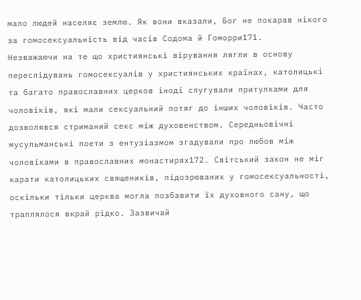мало людей населяє землю. Як вони вказали, Бог не покарав нікого за гомосексуальність від часів Содома й Гоморри171.
Незважаючи на те що християнські вірування лягли в основу переслідувань гомосексуалів у християнських країнах, католицькі та багато православних церков іноді слугували притулками для чоловіків, які мали сексуальний потяг до інших чоловіків. Часто дозволявся стриманий секс між духовенством. Середньовічні мусульманські поети з ентузіазмом згадували про любов між чоловіками в православних монастирях172. Світський закон не міг карати католицьких священиків, підозрюваних у гомосексуальності, оскільки тільки церква могла позбавити їх духовного сану, що траплялося вкрай рідко. Зазвичай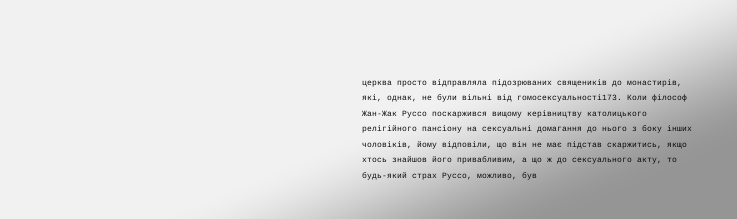церква просто відправляла підозрюваних священиків до монастирів, які, однак, не були вільні від гомосексуальності173. Коли філософ Жан-Жак Руссо поскаржився вищому керівництву католицького релігійного пансіону на сексуальні домагання до нього з боку інших чоловіків, йому відповіли, що він не має підстав скаржитись, якщо хтось знайшов його привабливим, а що ж до сексуального акту, то будь-який страх Руссо, можливо, був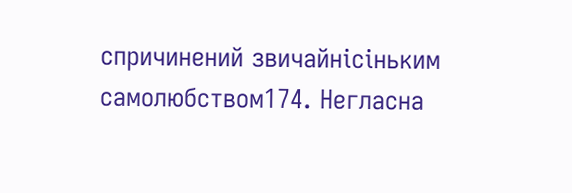спричинений звичайнісіньким самолюбством174. Негласна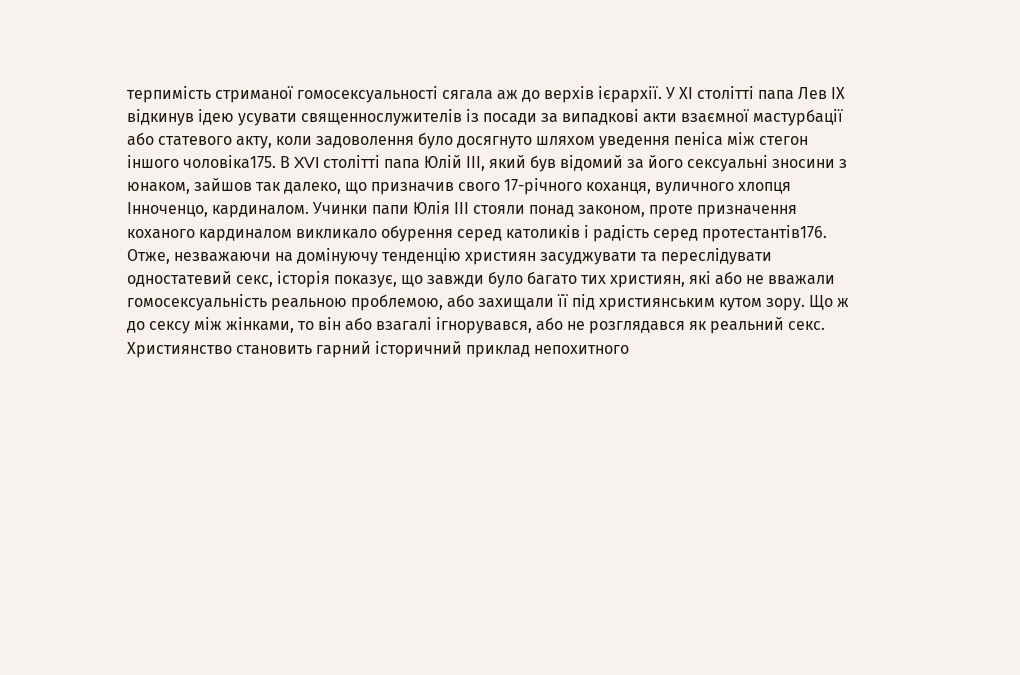терпимість стриманої гомосексуальності сягала аж до верхів ієрархії. У ХІ столітті папа Лев ІХ відкинув ідею усувати священнослужителів із посади за випадкові акти взаємної мастурбації або статевого акту, коли задоволення було досягнуто шляхом уведення пеніса між стегон іншого чоловіка175. В XVI столітті папа Юлій ІІІ, який був відомий за його сексуальні зносини з юнаком, зайшов так далеко, що призначив свого 17-річного коханця, вуличного хлопця Інноченцо, кардиналом. Учинки папи Юлія ІІІ стояли понад законом, проте призначення коханого кардиналом викликало обурення серед католиків і радість серед протестантів176.
Отже, незважаючи на домінуючу тенденцію християн засуджувати та переслідувати одностатевий секс, історія показує, що завжди було багато тих християн, які або не вважали гомосексуальність реальною проблемою, або захищали її під християнським кутом зору. Що ж до сексу між жінками, то він або взагалі ігнорувався, або не розглядався як реальний секс. Християнство становить гарний історичний приклад непохитного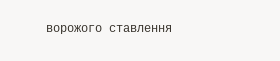ворожого ставлення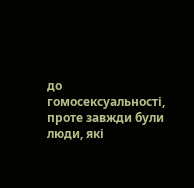до гомосексуальності, проте завжди були люди, які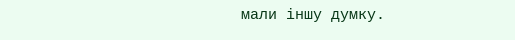мали іншу думку.